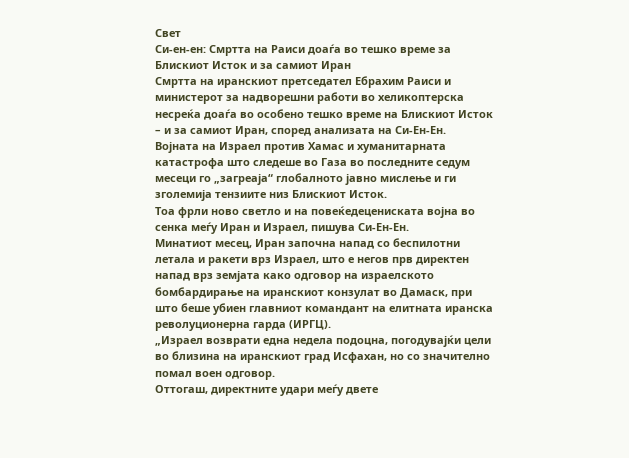Свет
Си-ен-ен: Смртта на Раиси доаѓа во тешко време за Блискиот Исток и за самиот Иран
Смртта на иранскиот претседател Ебрахим Раиси и министерот за надворешни работи во хеликоптерска несреќа доаѓа во особено тешко време на Блискиот Исток – и за самиот Иран, според анализата на Си-Ен-Ен.
Војната на Израел против Хамас и хуманитарната катастрофа што следеше во Газа во последните седум месеци го „загреаја“ глобалното јавно мислење и ги зголемија тензиите низ Блискиот Исток.
Тоа фрли ново светло и на повеќедецениската војна во сенка меѓу Иран и Израел, пишува Си-Ен-Ен.
Минатиот месец, Иран започна напад со беспилотни летала и ракети врз Израел, што е негов прв директен напад врз земјата како одговор на израелското бомбардирање на иранскиот конзулат во Дамаск, при што беше убиен главниот командант на елитната иранска револуционерна гарда (ИРГЦ).
„Израел возврати една недела подоцна, погодувајќи цели во близина на иранскиот град Исфахан, но со значително помал воен одговор.
Оттогаш, директните удари меѓу двете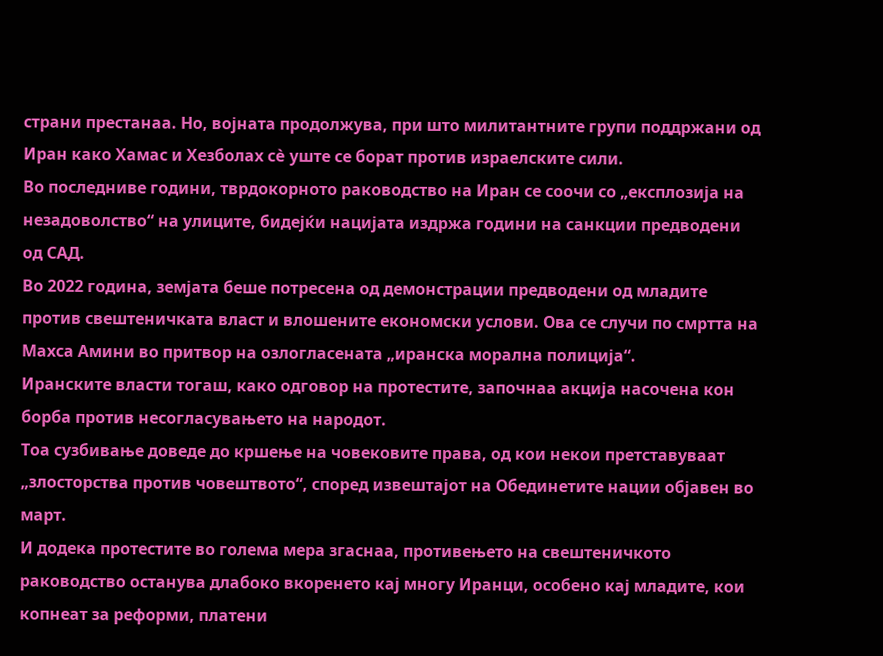страни престанаа. Но, војната продолжува, при што милитантните групи поддржани од Иран како Хамас и Хезболах сè уште се борат против израелските сили.
Во последниве години, тврдокорното раководство на Иран се соочи со „експлозија на незадоволство“ на улиците, бидејќи нацијата издржа години на санкции предводени од САД.
Во 2022 година, земјата беше потресена од демонстрации предводени од младите против свештеничката власт и влошените економски услови. Ова се случи по смртта на Махса Амини во притвор на озлогласената „иранска морална полиција“.
Иранските власти тогаш, како одговор на протестите, започнаа акција насочена кон борба против несогласувањето на народот.
Тоа сузбивање доведе до кршење на човековите права, од кои некои претставуваат „злосторства против човештвото“, според извештајот на Обединетите нации објавен во март.
И додека протестите во голема мера згаснаа, противењето на свештеничкото раководство останува длабоко вкоренето кај многу Иранци, особено кај младите, кои копнеат за реформи, платени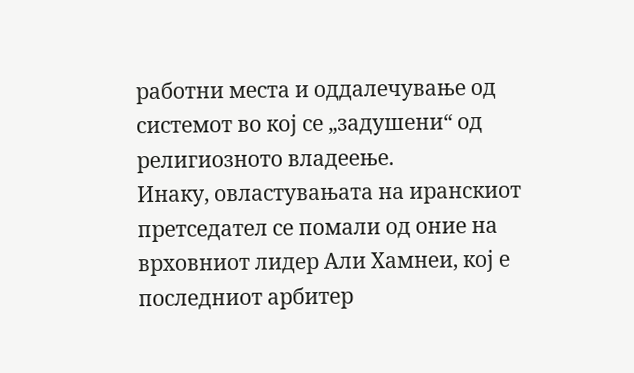работни места и оддалечување од системот во кој се „задушени“ од религиозното владеење.
Инаку, овластувањата на иранскиот претседател се помали од оние на врховниот лидер Али Хамнеи, кој е последниот арбитер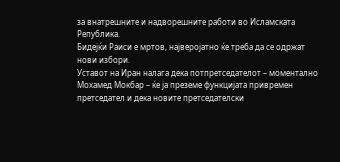за внатрешните и надворешните работи во Исламската Република.
Бидејќи Раиси е мртов, најверојатно ќе треба да се одржат нови избори.
Уставот на Иран налага дека потпретседателот – моментално Мохамед Мокбар – ќе ја преземе функцијата привремен претседател и дека новите претседателски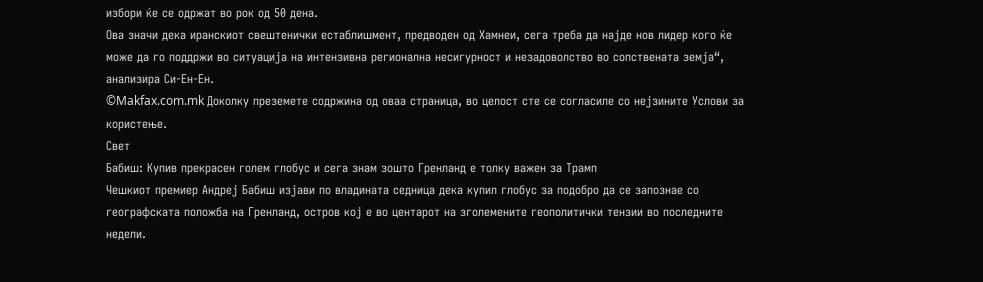избори ќе се одржат во рок од 50 дена.
Ова значи дека иранскиот свештенички естаблишмент, предводен од Хамнеи, сега треба да најде нов лидер кого ќе може да го поддржи во ситуација на интензивна регионална несигурност и незадоволство во сопствената земја“, анализира Си-Ен-Ен.
©Makfax.com.mk Доколку преземете содржина од оваа страница, во целост сте се согласиле со нејзините Услови за користење.
Свет
Бабиш: Купив прекрасен голем глобус и сега знам зошто Гренланд е толку важен за Трамп
Чешкиот премиер Андреј Бабиш изјави по владината седница дека купил глобус за подобро да се запознае со географската положба на Гренланд, остров кој е во центарот на зголемените геополитички тензии во последните недели.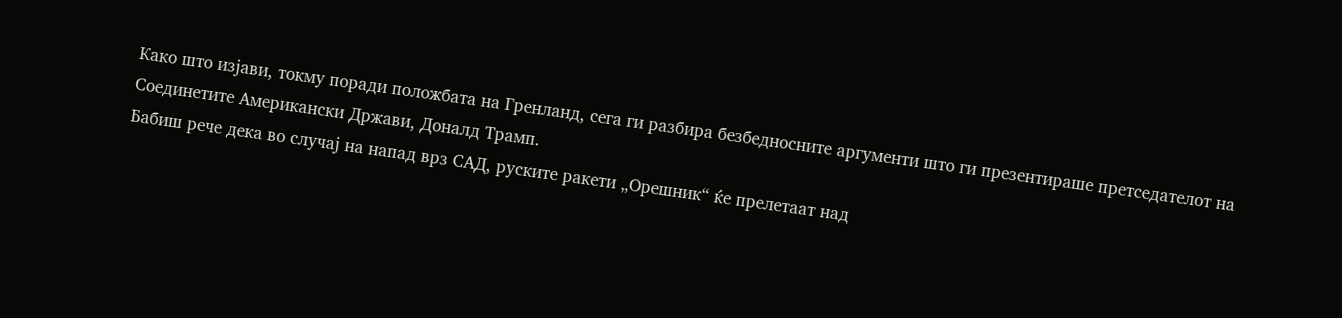Како што изјави, токму поради положбата на Гренланд, сега ги разбира безбедносните аргументи што ги презентираше претседателот на Соединетите Американски Држави, Доналд Трамп.
Бабиш рече дека во случај на напад врз САД, руските ракети „Орешник“ ќе прелетаат над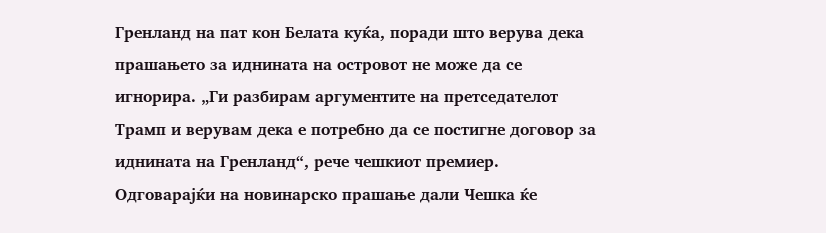Гренланд на пат кон Белата куќа, поради што верува дека прашањето за иднината на островот не може да се игнорира. „Ги разбирам аргументите на претседателот Трамп и верувам дека е потребно да се постигне договор за иднината на Гренланд“, рече чешкиот премиер.
Одговарајќи на новинарско прашање дали Чешка ќе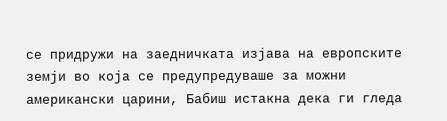се придружи на заедничката изјава на европските земји во која се предупредуваше за можни американски царини, Бабиш истакна дека ги гледа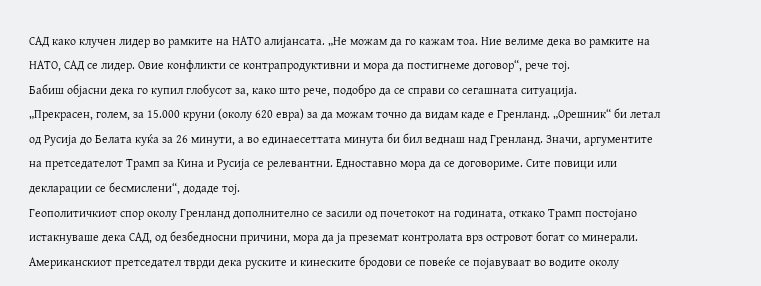САД како клучен лидер во рамките на НАТО алијансата. „Не можам да го кажам тоа. Ние велиме дека во рамките на НАТО, САД се лидер. Овие конфликти се контрапродуктивни и мора да постигнеме договор“, рече тој.
Бабиш објасни дека го купил глобусот за, како што рече, подобро да се справи со сегашната ситуација.
„Прекрасен, голем, за 15.000 круни (околу 620 евра) за да можам точно да видам каде е Гренланд. „Орешник“ би летал од Русија до Белата куќа за 26 минути, а во единаесеттата минута би бил веднаш над Гренланд. Значи, аргументите на претседателот Трамп за Кина и Русија се релевантни. Едноставно мора да се договориме. Сите повици или декларации се бесмислени“, додаде тој.
Геополитичкиот спор околу Гренланд дополнително се засили од почетокот на годината, откако Трамп постојано истакнуваше дека САД, од безбедносни причини, мора да ја преземат контролата врз островот богат со минерали. Американскиот претседател тврди дека руските и кинеските бродови се повеќе се појавуваат во водите околу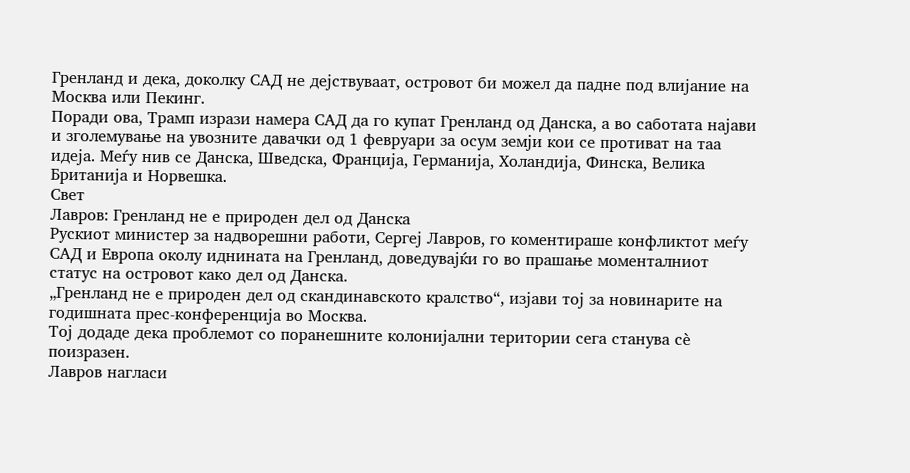Гренланд и дека, доколку САД не дејствуваат, островот би можел да падне под влијание на Москва или Пекинг.
Поради ова, Трамп изрази намера САД да го купат Гренланд од Данска, а во саботата најави и зголемување на увозните давачки од 1 февруари за осум земји кои се противат на таа идеја. Меѓу нив се Данска, Шведска, Франција, Германија, Холандија, Финска, Велика Британија и Норвешка.
Свет
Лавров: Гренланд не е природен дел од Данска
Рускиот министер за надворешни работи, Сергеј Лавров, го коментираше конфликтот меѓу САД и Европа околу иднината на Гренланд, доведувајќи го во прашање моменталниот статус на островот како дел од Данска.
„Гренланд не е природен дел од скандинавското кралство“, изјави тој за новинарите на годишната прес-конференција во Москва.
Тој додаде дека проблемот со поранешните колонијални територии сега станува сè поизразен.
Лавров нагласи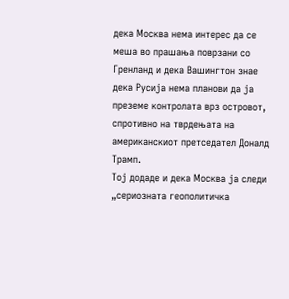дека Москва нема интерес да се меша во прашања поврзани со Гренланд и дека Вашингтон знае дека Русија нема планови да ја преземе контролата врз островот, спротивно на тврдењата на американскиот претседател Доналд Трамп.
Тој додаде и дека Москва ја следи „сериозната геополитичка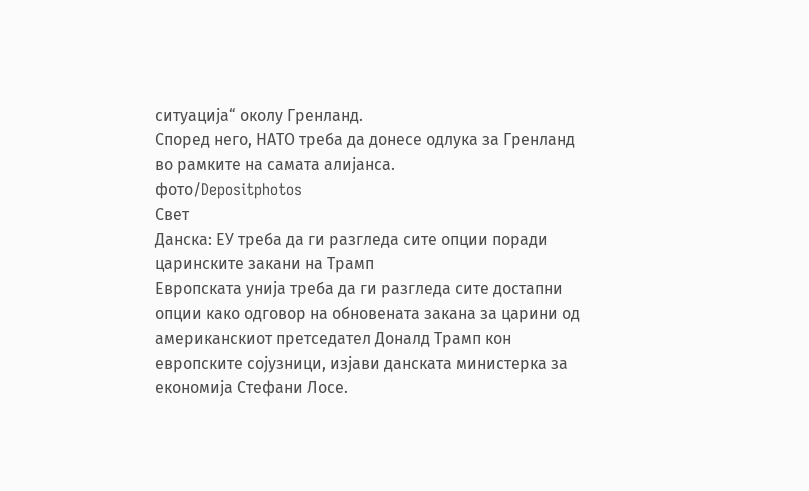ситуација“ околу Гренланд.
Според него, НАТО треба да донесе одлука за Гренланд во рамките на самата алијанса.
фото/Depositphotos
Свет
Данска: ЕУ треба да ги разгледа сите опции поради царинските закани на Трамп
Европската унија треба да ги разгледа сите достапни опции како одговор на обновената закана за царини од американскиот претседател Доналд Трамп кон европските сојузници, изјави данската министерка за економија Стефани Лосе.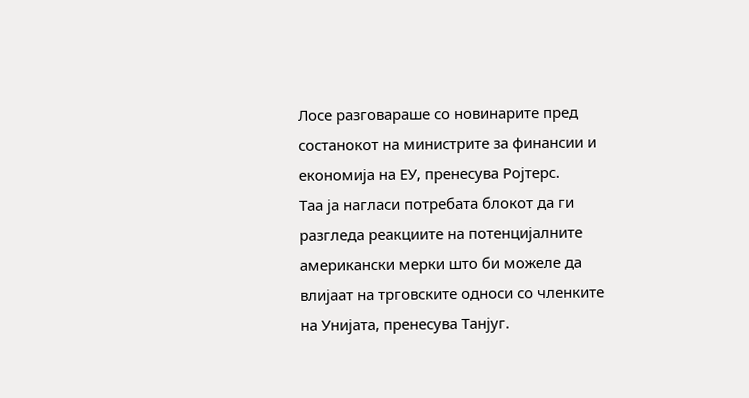Лосе разговараше со новинарите пред состанокот на министрите за финансии и економија на ЕУ, пренесува Ројтерс.
Таа ја нагласи потребата блокот да ги разгледа реакциите на потенцијалните американски мерки што би можеле да влијаат на трговските односи со членките на Унијата, пренесува Танјуг.